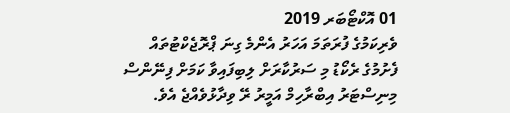01 އޮކްޓޯބަރ 2019
ވެރިކަމުގެ ފުރަތަމަ އަހަރު އެންމެ ގިނަ ޕްރޮޖެކްޓުތައް ފެށުމުގެ ރެކޯޑު މި ސަރުކާރަށް ލިބިފައިވާ ކަމަށް ފިނޭންސް މިނިސްޓަރު އިބްރާހިމް އަމީރު ރޭ ވިދާޅުވެއްޖެ އެވެ.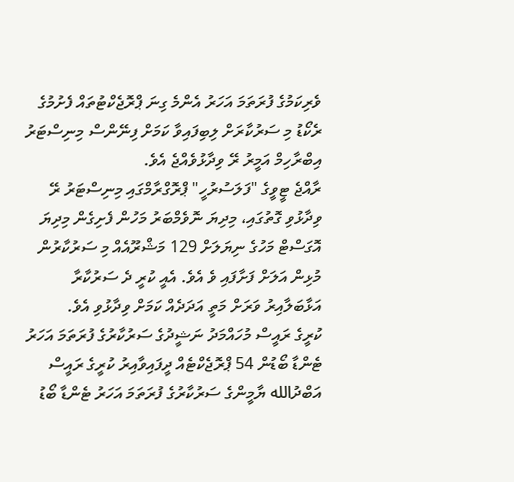ވެރިކަމުގެ ފުރަތަމަ އަހަރު އެންމެ ގިނަ ޕްރޮޖެކްޓުތައް ފެށުމުގެ ރެކޯޑު މި ސަރުކާރަށް ލިބިފައިވާ ކަމަށް ފިނޭންސް މިނިސްޓަރު އިބްރާހިމް އަމީރު ރޭ ވިދާޅުވެއްޖެ އެވެ.
ރާއްޖެ ޓީވީގެ "ފަލަސުރުހީ" ޕްރޮގްރާމްގައި މިނިސްޓަރު ރޭ ވިދާޅުވި ގޮތުގައި، މިދިޔަ ނޮވެމްބަރު މަހުން ފެށިގެން މިދިޔަ އޮގަސްޓް މަހުގެ ނިޔަލަށް 129 މަޝްރޫއެއް މި ސަރުކާރުން މުޅިން އަލަށް ފަށާފައި ވެ އެވެ. އެއީ ކުރީ ދެ ސަރުކާރާ އަޅާބަލާއިރު ވަރަށް މަތީ އަދަދެއް ކަމަށް ވިދާޅުވި އެވެ.
ކުރީގެ ރައީސް މުހައްމަދު ނަޝީދުގެ ސަރުކާރުގެ ފުރަތަމަ އަހަރު ޓެންޑާ ބޯޑުން 54 ޕްރޮޖެކްޓެއް ދީފައިވާއިރު ކުރީގެ ރައީސް އަބްދުالله ޔާމީންގެ ސަރުކާރުގެ ފުރަތަމަ އަހަރު ޓެންޑާ ބޯޑު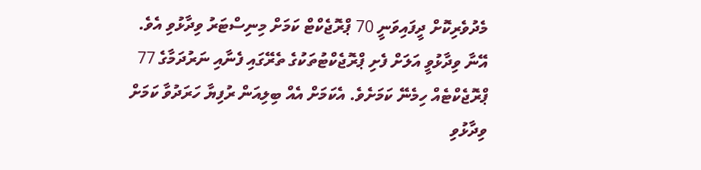މެދުވެރިކޮށް ދީފައިވަނީ 70 ޕްރޮޖެކްޓް ކަމަށް މިނިސްޓަރު ވިދާޅުވި އެވެ.
އޭނާ ވިދާޅުވީ އަލަށް ފެށި ޕްރޮޖެކްޓުތަކުގެ ތެރޭގައި ފެނާއި ނަރުދަމާގެ 77 ޕްރޮޖެކްޓެއް ހިމެނޭ ކަމަށެވެ. އެކަމަށް އެއް ބިލިއަން ރުފިޔާ ހަރަދުވާ ކަމަށް ވިދާޅުވި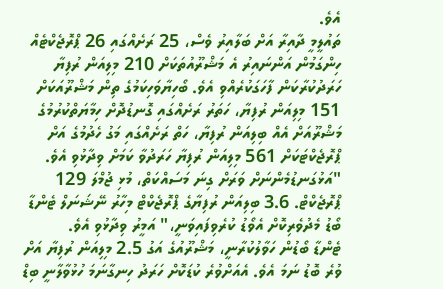އެވެ.
ތައުލީމީ ދާއިރާ އަށް ބަލާއިރު ވެސް، 25 ރަށެއްގައި 26 ޕްރޮޖެކްޓެއް ހިންގަމުން އަންނައިރު އެ މަޝްރޫއުތަކަށް 210 މިލިއަން ރުފިޔާ ހަރަދުކުރާކަން ފާހަގަކުރެއްވި އެވެ. ބޯހިޔާވަހިކަމުގެ ތިން މަޝްރޫއަކަށް 151 މިލިއަން ރުފިޔާ، ހަތަރު ރަށެއްގައި ގޮނޑުދޮށް ހިމާޔަތްކުރުމުގެ މަޝްރޫއަށް އެއް ބިލިއަން ރުފިޔާ، ހަތް ރަށެއްގައި މަގު ހެދުމުގެ އަށް ޕްރޮޖެކްޓަކަށް 561 މިލިއަން ރުފިޔާ ހަރަދުވާ ކަމަށް ވިދާޅުވި އެވެ.
"އަޅުގަނޑުމެންނަށް ވަރަށް ގިނަ މަސައްކަތް، މުޅި ޖުމްލަ 129 ޕްރޮޖެކްޓް. 3.6 ބިލިއަން ރުފިޔާގެ ޕްރޮޖެކްޓް މިހާރު ނޭޝަނަލް ޓެންޑާ ބޯޑު މެދުވެރިކޮށް އެވޯޑު ކުރެވިފައިވަނީ،" އަމީރު ވިދާޅުވި އެވެ.
ޓެންޑާ ބޯޑުން ހަވާލުކުރާނީ، މަޝްރޫއުގެ އަގު 2.5 މިލިއަން ރުފިޔާ އަށް ވުރެ ބޮޑު ނަމަ އެވެ. އެއަށްވުރެ ކުޑަކޮށް ހަރަދު ހިނގާނަމަ ހުޅުވާލާނީ ބިޑް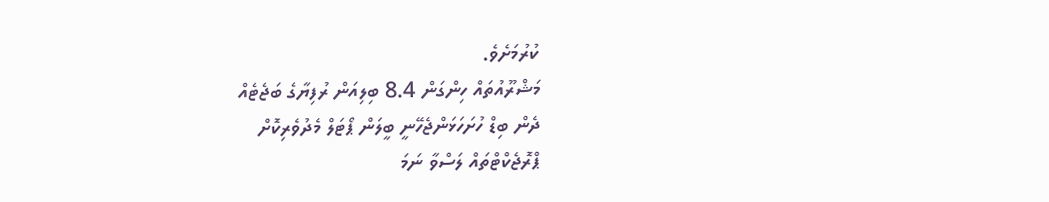ކުރުމަށެވެ.
މަޝްރޫއުތައް ހިންގަން 8.4 ބިލިއަން ރުފިޔާގެ ބަޖެޓެއް
ދެން ބިޑް ހުށަހަޅަންޖެހޭނީ ބީލަން ޕޯޓަލް މެދުވެރިކޮށް
ޕްރޮޖެކްޓްތައް ލަސްވާ ނަމަ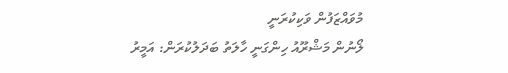މުވައްޒަފުން ވަކިކުރަނީ
ލޯނުން މަޝްރޫއު ހިންގަނީ ހާލަތު ބަދަލުކުރަން: އަމީރު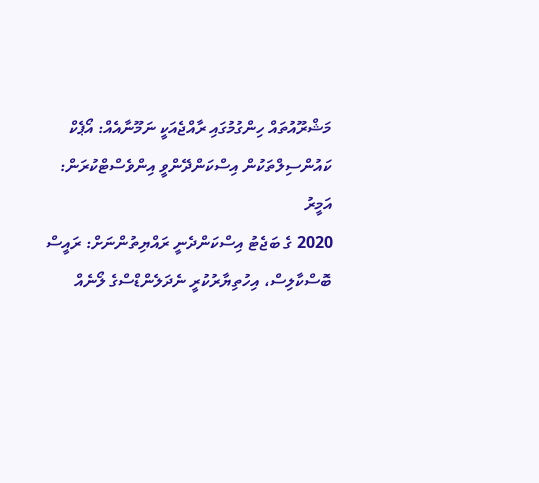މަޝްރޫއުތައް ހިންގުމުގައި ރާއްޖެއަކީ ނަމޫނާއެއް: އޯޕެކް
ކައުންސިލްތަކުން އިސްކަންދޭންވީ އިންވެސްޓްކުރަން: އަމީރު
2020 ގެ ބަޖެޓު އިސްކަންދެނީ ރައްޔިތުންނަށް: ރައީސް
ބޮސްކާލިސް، އިހުތިޔާރުކުރީ ނެދަލެންޑްސްގެ ލޯނެއް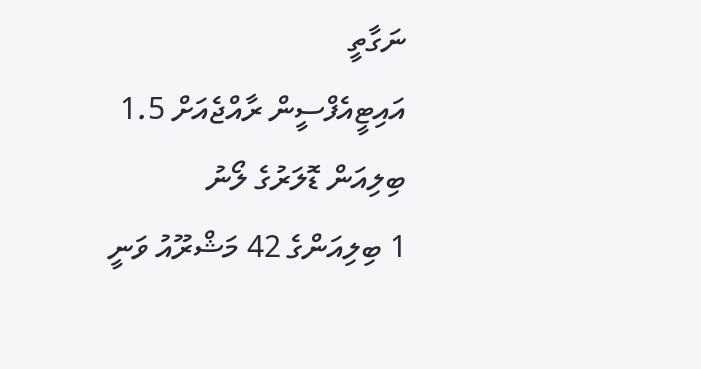ނަގާތީ
އައިޓީއެފްސީން ރާއްޖެއަށް 1.5 ބިލިއަން ޑޮލަރުގެ ލޯނު
1 ބިލިއަންގެ 42 މަޝްރޫއު ވަނީ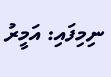ނިމިފައި: އަމީރު